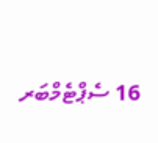16 ސެޕްޓެމްބަރ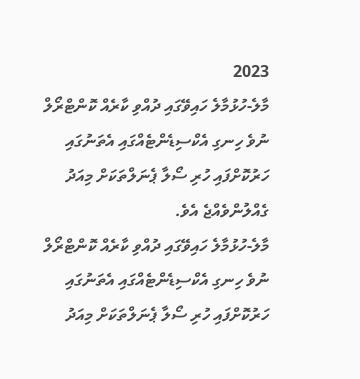2023
މާލެ-ހުޅުމާލެ ހައިވޭގައި ދުއްވި ކާރެއް ކޮންޓްރޯލް ނުވެ ހިނގި އެކްސިޑެންޓެއްގައި އެތަނުގައި ހަރުކޮށްފައި ހުރި ސޯލާ ޕެނަލްތަކަށް މިއަދު ގެއްލުންވެއްޖެ އެވެ.
މާލެ-ހުޅުމާލެ ހައިވޭގައި ދުއްވި ކާރެއް ކޮންޓްރޯލް ނުވެ ހިނގި އެކްސިޑެންޓެއްގައި އެތަނުގައި ހަރުކޮށްފައި ހުރި ސޯލާ ޕެނަލްތަކަށް މިއަދު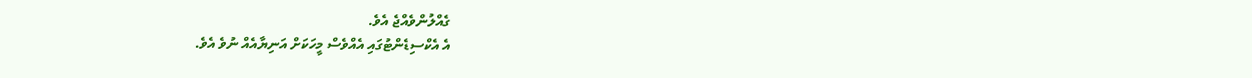ގެއްލުންވެއްޖެ އެވެ.
އެ އެކްސިޑެންޓުގައި އެއްވެސް މީހަކަށް އަނިޔާއެއް ނުވެ އެވެ.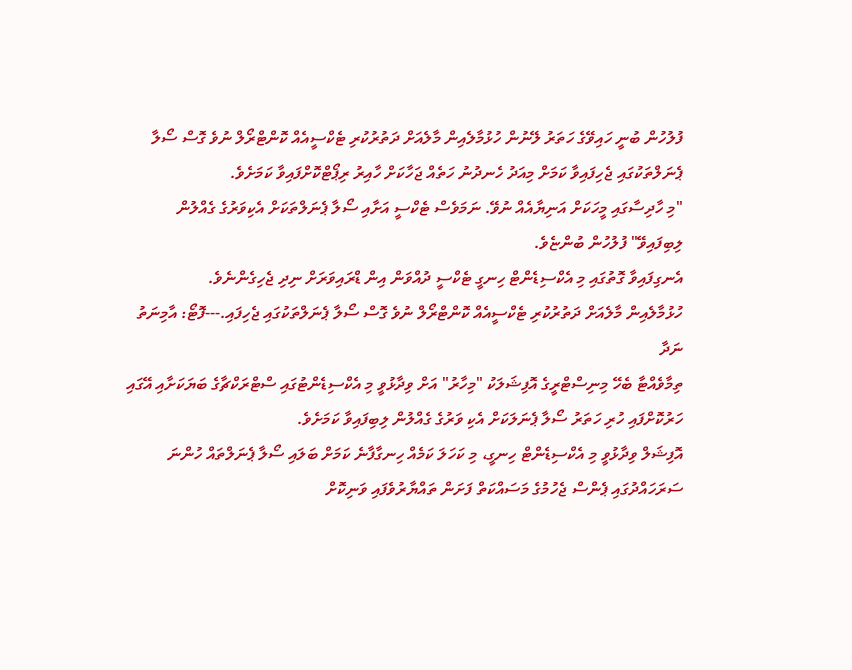ފުލުހުން ބުނީ ހައިވޭގެ ހަތަރު ލޭނުން ހުޅުމާލެއިން މާލެއަށް ދަތުރުކުރި ޓެކްސީއެއް ކޮންޓްރޯލް ނުވެ ގޮސް ސޯލާ ޕެނަލްތަކުގައި ޖެހިފައިވާ ކަމަށް މިއަދު ހެނދުނު ހަތެއް ޖަހާކަށް ހާއިރު ރިޕޯޓްކޮށްފައިވާ ކަމަށެވެ.
"މި ހާދިސާގައި މީހަކަށް އަނިޔާއެއް ނުވޭ. ނަމަވެސް ޓެކްސީ އަށާއި ސޯލާ ޕެނަލްތަކަށް އެކިވަރުގެ ގެއްލުން ލިބިފައިވޭ" ފުލުހުން ބުންޏެވެ.
އެނގިފައިވާ ގޮތުގައި މި އެކްސިޑެންޓް ހިނގީ ޓެކްސީ ދުއްވަން އިން ޑްރައިވަރަށް ނިދި ޖެހިގެންނެވެ.
ހުޅުމާލެއިން މާލެއަށް ދަތުރުކުރި ޓެކްސީއެއް ކޮންޓްރޯލް ނުވެ ގޮސް ސޯލާ ޕެނަލްތަކުގައި ޖެހިފައި.---ފޮޓޯ: އާމިނަތު ނަދާ
ތިމާވެއްޓާ ބެހޭ މިނިސްޓްރީގެ އޮފިޝަލަކު "މިހާރު" އަށް ވިދާޅުވީ މި އެކްސިޑެންޓުގައި ސްޓްރަކްޗާގެ ބަޔަކަށާއި އޭގައި ހަރުކޮށްފައި ހުރި ހަތަރު ސޯލާ ޕެނަލަކަށް އެކި ވަރުގެ ގެއްލުން ލިބިފައިވާ ކަމަށެވެ.
އޮފިޝަލް ވިދާޅުވީ މި އެކްސިޑެންޓް ހިނގީ، މި ކަހަލަ ކަމެއް ހިނގާފާނެ ކަމަށް ބަލައި ސޯލާ ޕެނަލްތައް ހުންނަ ސަރަހައްދުގައި ޕެންސް ޖެހުމުގެ މަސައްކަތް ފަށަން ތައްޔާރުވެފައި ވަނިކޮށް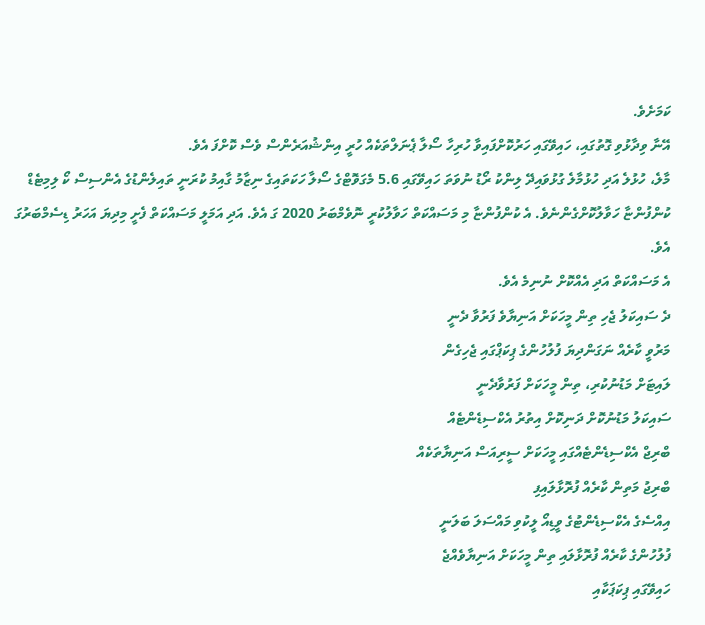ކަމަށެވެ.
އޭނާ ވިދާޅުވި ގޮތުގައި، ހައިވޭގައި ހަރުކޮށްފައިވާ ހުރިހާ ސޯލާ ޕެނަލްތަކެއް ހުރީ އިންޝުއަރެންސް ވެސް ކޮށްފަ އެވެ.
މާލެ، ހުޅުލެ އަދި ހުޅުމާލެ ގުޅުވައިދޭ ލިންކު ރޯޑު ނުވަތަ ހައިވޭގައި 5.6 މެގަވޮޓްގެ ސޯލާ ހަކަތައިގެ ނިޒާމު ގާއިމު ކުރަނީ ތައިލެންޑުގެ އެންސިސް ކޯ ލިމިޓެޑް ކުންފުންޏާ ހަވާލުކޮށްގެންނެވެ. އެ ކުންފުންޏާ މި މަސައްކަތް ހަވާލުކުރީ ނޮވެމްބަރު 2020 ގަ އެވެ. އަދި އަމަލީ މަސައްކަތް ފެށީ މިދިޔަ އަހަރު ޑިސެމްބަރުގަ އެވެ.
އެ މަސައްކަތް އަދި އެއްކޮށް ނުނިމެ އެވެ.
ދެ ސައިކަލު ޖެހި ތިން މީހަކަށް އަނިޔާވެ ފަރުވާ ދެނީ
މަރުވީ ކާރެއް ނަގަންދިޔަ ފުލުހުންގެ ޕިކަޕްގައި ޖެހިގެން
ލައިޓަށް މަޑުނުކުރި، ތިން މީހަކަށް ފަރުވާދެނީ
ސައިކަލު މަޑުނުކޮށް ދަނިކޮށް އިތުރު އެކްސިޑެންޓެއް
ބްރިޖް އެކްސިޑެންޓެއްގައި މީހަކަށް ސީރިއަސް އަނިޔާތަކެއް
ބްރިޖު މަތިން ކާރެއް ފުރޮޅާލައިފި
އިއްސެގެ އެކްސިޑެންޓުގެ ވީޑިއޯ ލީކުވި މައްސަލަ ބަލަނީ
ފުލުހުންގެ ކާރެއް ފުރޮޅާލައި ތިން މީހަކަށް އަނިޔާވެއްޖެ
ހައިވޭގައި ޕިކަޕަކާއި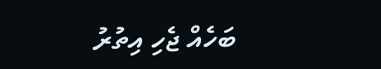ބަހެއް ޖެހި އިތުރު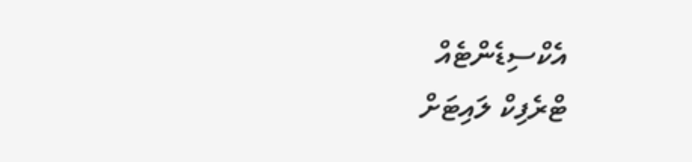އެކްސިޑެންޓެއް
ޓްރެފިކް ލައިޓަށް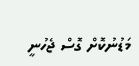މަޑުނުކޮށް ގޮސް ޖެހުނީ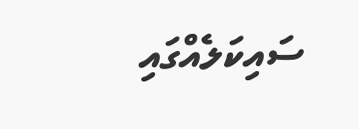ސައިކަލެއްގައި